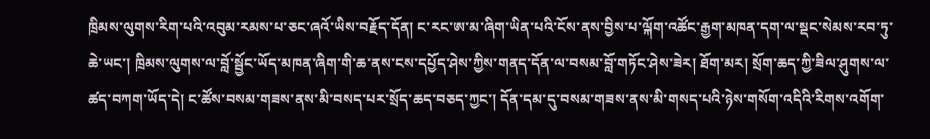ཁྲིམས་ལུགས་རིག་པའི་འབུམ་རམས་པ་ཅང་ཞའོ་ཡིས་བརྗོད་དོན། ང་རང་ཨ་མ་ཞིག་ཡིན་པའི་ངོས་ནས་བྱིས་པ་ལྐོག་འཚོང་རྒྱག་མཁན་དག་ལ་སྡང་སེམས་རབ་ཏུ་ཆེ་ཡང་། ཁྲིམས་ལུགས་ལ་བློ་སྦྱོང་ཡོད་མཁན་ཞིག་གི་ཆ་ནས་ངས་དཔྱོད་ཤེས་ཀྱིས་གནད་དོན་ལ་བསམ་བློ་གཏོང་ཤེས་ཟེར། ཐོག་མར། སྲོག་ཆད་ཀྱི་ཟིལ་ཤུགས་ལ་ཚད་བཀག་ཡོད་དེ། ང་ཚོས་བསམ་གཟས་ནས་མི་བསད་པར་སྲོད་ཆད་བཅད་ཀྱང་། དོན་དམ་དུ་བསམ་གཟས་ནས་མི་གསད་པའི་ཉེས་གསོག་འདིའི་རིགས་འགོག་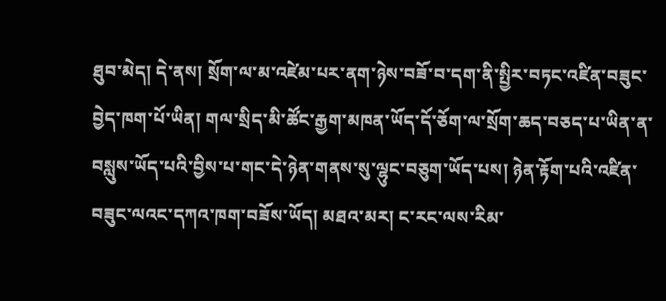ཐུབ་མེད། དེ་ནས། སྲོག་ལ་མ་འཛེམ་པར་ནག་ཉེས་བཟོ་བ་དག་ནི་སྤྱིར་བཏང་འཛིན་བཟུང་བྱེད་ཁག་པོ་ཡིན། གལ་སྲིད་མི་ཚོང་རྒྱག་མཁན་ཡོད་དོ་ཅོག་ལ་སྲོག་ཆད་བཅད་པ་ཡིན་ན་བསླུས་ཡོད་པའི་བྱིས་པ་གང་དེ་ཉེན་གནས་སུ་ལྷུང་བཅུག་ཡོད་པས། ཉེན་རྟོག་པའི་འཛིན་བཟུང་ལའང་དཀའ་ཁག་བཟོས་ཡོད། མཐའ་མར། ང་རང་ལས་རིམ་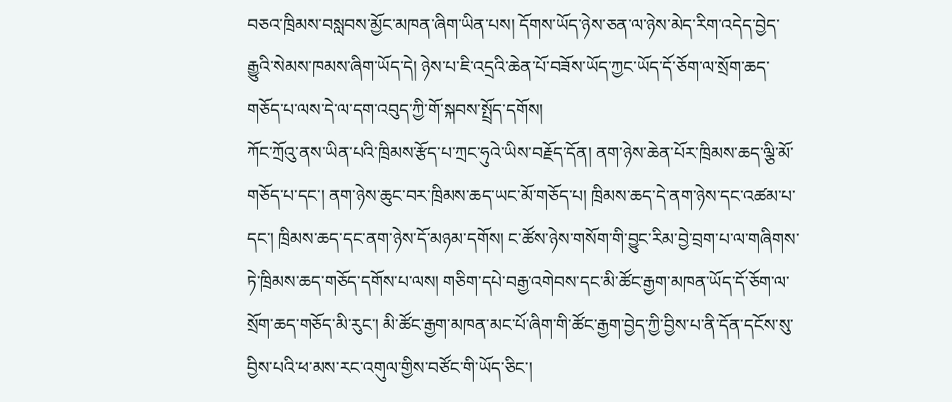བཅའ་ཁྲིམས་བསླབས་མྱོང་མཁན་ཞིག་ཡིན་པས། དོགས་ཡོད་ཉེས་ཅན་ལ་ཉེས་མེད་རིག་འདེད་བྱེད་རྒྱུའི་སེམས་ཁམས་ཞིག་ཡོད་དེ། ཉེས་པ་ཇི་འདྲའི་ཆེན་པོ་བཟོས་ཡོད་ཀྱང་ཡོད་དོ་ཅོག་ལ་སྲོག་ཆད་གཅོད་པ་ལས་དེ་ལ་དག་འབུད་ཀྱི་གོ་སྐབས་སྤྲོད་དགོས།
ཀོང་ཀྲོའུ་ནས་ཡིན་པའི་ཁྲིམས་རྩོད་པ་ཀྲང་ཧུའེ་ཡིས་བརྗོད་དོན། ནག་ཉེས་ཆེན་པོར་ཁྲིམས་ཆད་ལྕི་མོ་གཅོད་པ་དང་། ནག་ཉེས་ཆུང་བར་ཁྲིམས་ཆད་ཡང་མོ་གཅོད་པ། ཁྲིམས་ཆད་དེ་ནག་ཉེས་དང་འཚམ་པ་དང་། ཁྲིམས་ཆད་དང་ནག་ཉེས་དོ་མཉམ་དགོས། ང་ཚོས་ཉེས་གསོག་གི་བྱུང་རིམ་བྱེ་བྲག་པ་ལ་གཞིགས་ཏེ་ཁྲིམས་ཆད་གཅོད་དགོས་པ་ལས། གཅིག་དཔེ་བརྒྱ་འགེབས་དང་མི་ཚོང་རྒྱག་མཁན་ཡོད་དོ་ཅོག་ལ་སྲོག་ཆད་གཅོད་མི་རུང་། མི་ཚོང་རྒྱག་མཁན་མང་པོ་ཞིག་གི་ཚོང་རྒྱག་བྱེད་ཀྱི་བྱིས་པ་ནི་དོན་དངོས་སུ་བྱིས་པའི་ཕ་མས་རང་འགུལ་གྱིས་བཙོང་གི་ཡོད་ཅིང་།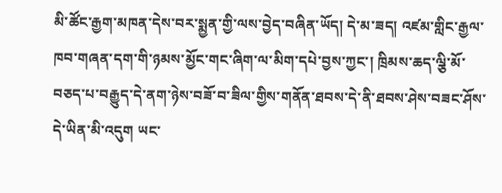མི་ཚོང་རྒྱག་མཁན་དེས་བར་སྨྱན་གྱི་ལས་བྱེད་བཞིན་ཡོད། དེ་མ་ཟད། འཛམ་གླིང་རྒྱལ་ཁབ་གཞན་དག་གི་ཉམས་མྱོང་གང་ཞིག་ལ་མིག་དཔེ་བྱས་ཀྱང་། ཁྲིམས་ཆད་ལྕི་མོ་བཅད་པ་བརྒྱུད་དེ་ནག་ཉེས་བཟོ་བ་ཟིལ་གྱིས་གནོན་ཐབས་དེ་ནི་ཐབས་ཤེས་བཟང་ཤོས་དེ་ཡིན་མི་འདུག ཡང་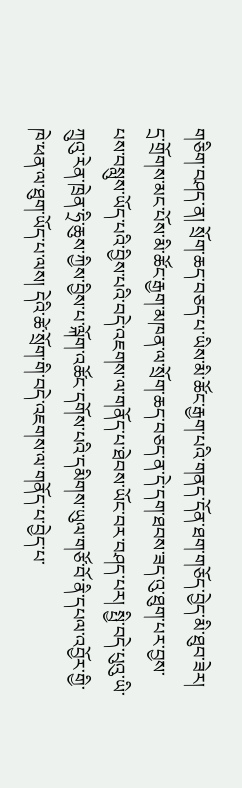གཅིག་བཤད་ན། སྲོག་ཆད་བཅད་པ་ཡིས་མི་ཚོང་རྒྱག་པའི་གནད་དོན་ཐག་གཅོད་བྱེད་མི་ཐུབ་ཟེར།
དྲ་གྲོགས་མང་པོས་མི་ཚོང་རྒྱག་མཁན་ལ་སྲོག་ཆད་བཅད་ན་དེ་དག་ཐབས་ཟད་འུ་ཐུག་པར་བྱས་པས་བསླུས་ཡོད་པའི་བྱིས་པའི་བདེ་འཇགས་ལ་གནོད་པ་ཐེབས་ཡོང་བར་བཤད་པར། སྤྱི་བདེ་པུའུ་ཡི་ཀྲུའུ་རེན་ཁྲེན་ཧྲི་ཆུས་ཀྱིས་བྱིས་པ་ལྐོག་འཚོང་དགོས་པའི་དམིགས་ཡུལ་གཙོ་བོ་ནི་དཔལ་འབྱོར་གྱི་ཁེ་ཕན་ལ་ཐུག་ཡོད་པ་ལས། དེའི་ཚེ་སྲོག་གི་བདེ་འཇགས་ལ་གནོད་པ་བྱེད་པ་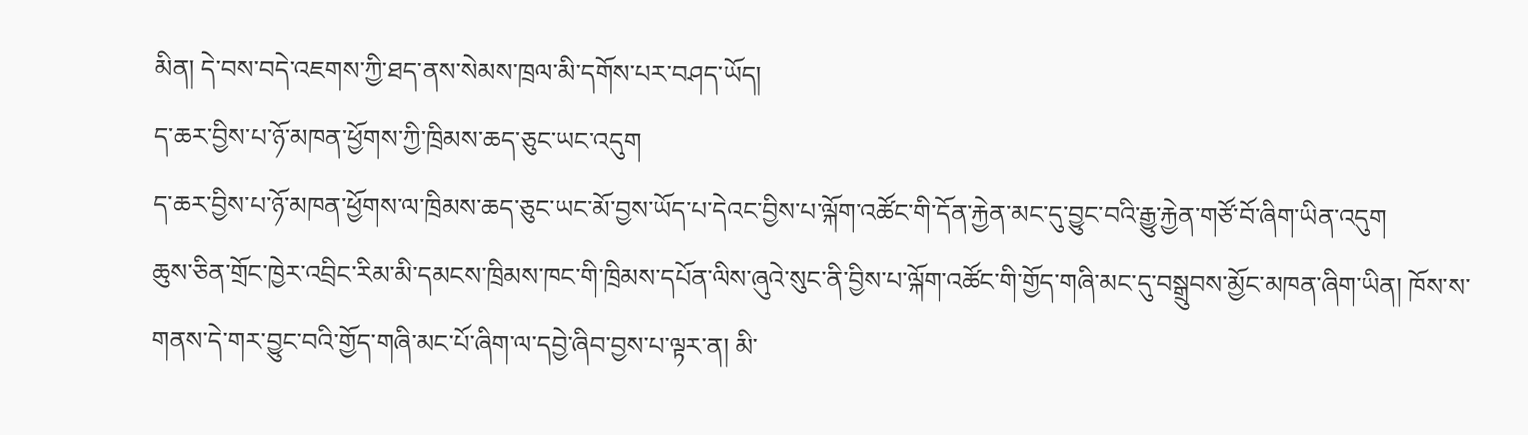མིན། དེ་བས་བདེ་འཇགས་ཀྱི་ཐད་ནས་སེམས་ཁྲལ་མི་དགོས་པར་བཤད་ཡོད།
ད་ཆར་བྱིས་པ་ཉོ་མཁན་ཕྱོགས་ཀྱི་ཁྲིམས་ཆད་ཅུང་ཡང་འདུག
ད་ཆར་བྱིས་པ་ཉོ་མཁན་ཕྱོགས་ལ་ཁྲིམས་ཆད་ཅུང་ཡང་མོ་བྱས་ཡོད་པ་དེའང་བྱིས་པ་ལྐོག་འཚོང་གི་དོན་རྐྱེན་མང་དུ་བྱུང་བའི་རྒྱུ་རྐྱེན་གཙོ་བོ་ཞིག་ཡིན་འདུག
ཆུས་ཅིན་གྲོང་ཁྱེར་འབྲིང་རིམ་མི་དམངས་ཁྲིམས་ཁང་གི་ཁྲིམས་དཔོན་ལིས་ཞུའེ་སུང་ནི་བྱིས་པ་ལྐོག་འཚོང་གི་གྱོད་གཞི་མང་དུ་བསྒྲུབས་མྱོང་མཁན་ཞིག་ཡིན། ཁོས་ས་གནས་དེ་གར་བྱུང་བའི་གྱོད་གཞི་མང་པོ་ཞིག་ལ་དབྱེ་ཞིབ་བྱས་པ་ལྟར་ན། མི་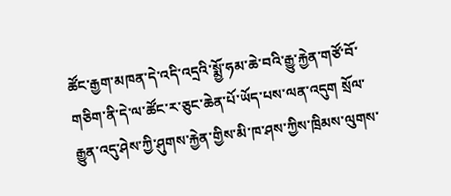ཚོང་རྒྱག་མཁན་དེ་འདི་འདྲའི་སྨྱོ་ཧམ་ཆེ་བའི་རྒྱུ་རྐྱེན་གཙོ་བོ་གཅིག་ནི་དེ་ལ་ཚོང་ར་ཅུང་ཆེན་པོ་ཡོད་པས་ལན་འདུག སྲོལ་རྒྱུན་འདུ་ཤེས་ཀྱི་ཤུགས་རྐྱེན་གྱིས་མི་ཁ་ཤས་ཀྱིས་ཁྲིམས་ལུགས་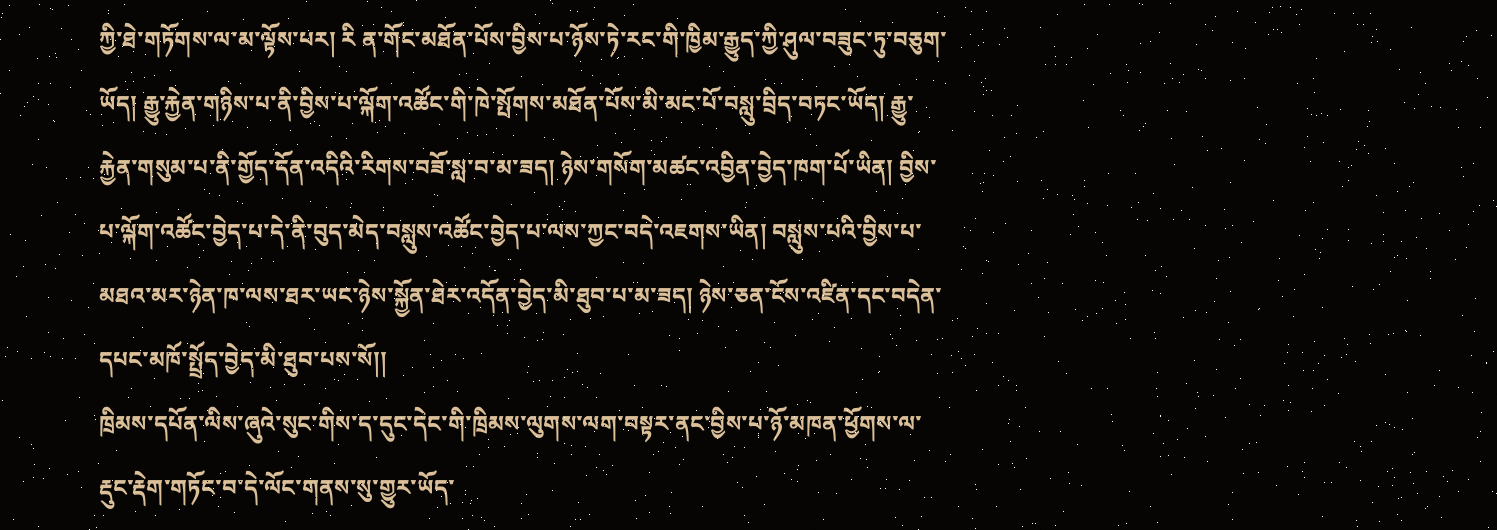ཀྱི་ཐེ་གཏོགས་ལ་མ་ལྟོས་པར། རི ན་གོང་མཐོན་པོས་བྱིས་པ་ཉོས་ཏེ་རང་གི་ཁྱིམ་རྒྱུད་ཀྱི་ཤུལ་བཟུང་ཏུ་བཅུག་ཡོད། རྒྱུ་རྐྱེན་གཉིས་པ་ནི་བྱིས་པ་ལྐོག་འཚོང་གི་ཁེ་སྤོགས་མཐོན་པོས་མི་མང་པོ་བསླུ་བྲིད་བཏང་ཡོད། རྒྱུ་རྐྱེན་གསུམ་པ་ནི་གྱོད་དོན་འདིའི་རིགས་བཟོ་སླ་བ་མ་ཟད། ཉེས་གསོག་མཚང་འབྱིན་བྱེད་ཁག་པོ་ཡིན། བྱིས་པ་ལྐོག་འཚོང་བྱེད་པ་དེ་ནི་བུད་མེད་བསླུས་འཚོང་བྱེད་པ་ལས་ཀྱང་བདེ་འཇགས་ཡིན། བསླུས་པའི་བྱིས་པ་མཐའ་མར་ཉེན་ཁ་ལས་ཐར་ཡང་ཉེས་སྐྱོན་ཐེར་འདོན་བྱེད་མི་ཐུབ་པ་མ་ཟད། ཉེས་ཅན་ངོས་འཛིན་དང་བདེན་དཔང་མཁོ་སྤྲོད་བྱེད་མི་ཐུབ་པས་སོ།།
ཁྲིམས་དཔོན་ལིས་ཞུའེ་སུང་གིས་ད་དུང་དེང་གི་ཁྲིམས་ལུགས་ལག་བསྟར་ནང་བྱིས་པ་ཉོ་མཁན་ཕྱོགས་ལ་རྡུང་རྡེག་གཏོང་བ་དེ་ལོང་གནས་སུ་གྱུར་ཡོད་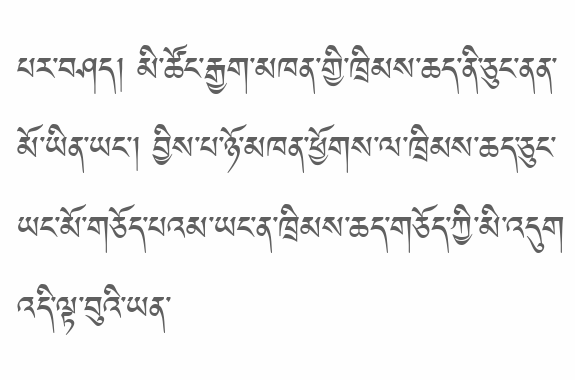པར་བཤད། མི་ཚོང་རྒྱག་མཁན་གྱི་ཁྲིམས་ཆད་ནི་ཅུང་ནན་མོ་ཡིན་ཡང་། བྱིས་པ་ཉོ་མཁན་ཕྱོགས་ལ་ཁྲིམས་ཆད་ཅུང་ཡང་མོ་གཅོད་པའམ་ཡང་ན་ཁྲིམས་ཆད་གཅོད་ཀྱི་མི་འདུག འདི་ལྟ་བུའི་ཡན་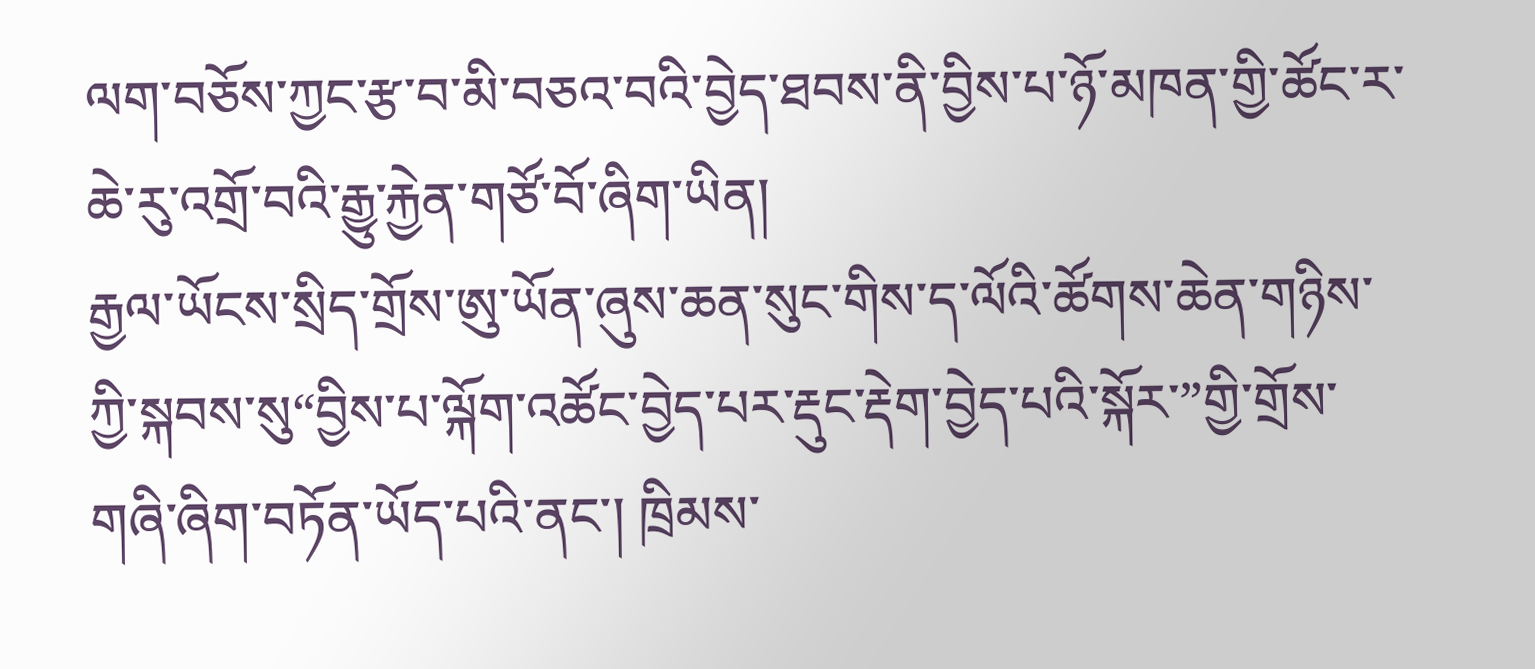ལག་བཅོས་ཀྱང་རྩ་བ་མི་བཅའ་བའི་བྱེད་ཐབས་ནི་བྱིས་པ་ཉོ་མཁན་གྱི་ཚོང་ར་ཆེ་རུ་འགྲོ་བའི་རྒྱུ་རྐྱེན་གཙོ་བོ་ཞིག་ཡིན།
རྒྱལ་ཡོངས་སྲིད་གྲོས་ཨུ་ཡོན་ཞུས་ཆན་སུང་གིས་ད་ལོའི་ཚོགས་ཆེན་གཉིས་ཀྱི་སྐབས་སུ“བྱིས་པ་ལྐོག་འཚོང་བྱེད་པར་རྡུང་རྡེག་བྱེད་པའི་སྐོར་”གྱི་གྲོས་གཞི་ཞིག་བཏོན་ཡོད་པའི་ནང་། ཁྲིམས་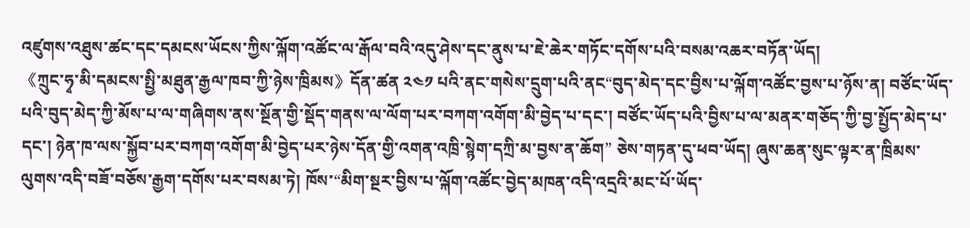འཛུགས་འཐུས་ཚང་དང་དམངས་ཡོངས་ཀྱིས་ལྐོག་འཚོང་ལ་རྒོལ་བའི་འདུ་ཤེས་དང་ནུས་པ་ཇེ་ཆེར་གཏོང་དགོས་པའི་བསམ་འཆར་བཏོན་ཡོད།
《ཀྲུང་ཧྭ་མི་དམངས་སྤྱི་མཐུན་རྒྱལ་ཁབ་ཀྱི་ཉེས་ཁྲིམས》དོན་ཚན ༢༤༡ པའི་ནང་གསེས་དྲུག་པའི་ནང“བུད་མེད་དང་བྱིས་པ་ལྐོག་འཚོང་བྱས་པ་ཉོས་ན། བཙོང་ཡོད་པའི་བུད་མེད་ཀྱི་མོས་པ་ལ་གཞིགས་ནས་སྔོན་གྱི་སྡོད་གནས་ལ་ལོག་པར་བཀག་འགོག་མི་བྱེད་པ་དང་། བཙོང་ཡོད་པའི་བྱིས་པ་ལ་མནར་གཅོད་ཀྱི་བྱ་སྤྱོད་མེད་པ་དང་། ཉེན་ཁ་ལས་སྐྱོབ་པར་བཀག་འགོག་མི་བྱེད་པར་ཉེས་དོན་གྱི་འགན་འཁྲི་སྙེག་དཀྲི་མ་བྱས་ན་ཆོག” ཅེས་གཏན་དུ་ཕབ་ཡོད། ཞུས་ཆན་སུང་ལྟར་ན་ཁྲིམས་ལུགས་འདི་བཟོ་བཅོས་རྒྱག་དགོས་པར་བསམ་ཏེ། ཁོས་“མིག་སྔར་བྱིས་པ་ལྐོག་འཚོང་བྱེད་མཁན་འདི་འདྲའི་མང་པོ་ཡོད་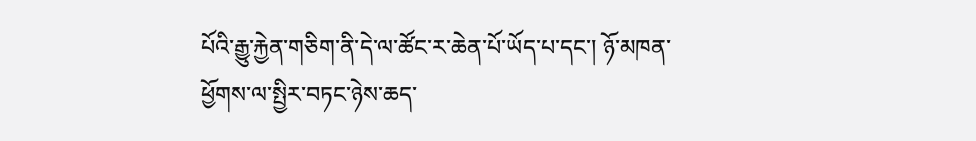པོའི་རྒྱུ་རྐྱེན་གཅིག་ནི་དེ་ལ་ཚོང་ར་ཆེན་པོ་ཡོད་པ་དང་། ཉོ་མཁན་ཕྱོགས་ལ་སྤྱིར་བཏང་ཉེས་ཆད་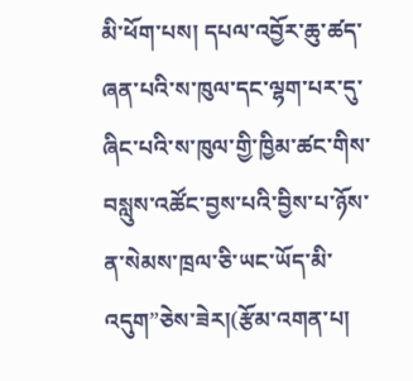མི་ཕོག་པས། དཔལ་འབྱོར་ཆུ་ཚད་ཞན་པའི་ས་ཁུལ་དང་ལྷག་པར་དུ་ཞིང་པའི་ས་ཁུལ་གྱི་ཁྱིམ་ཚང་གིས་བསླུས་འཚོང་བྱས་པའི་བྱིས་པ་ཉོས་ན་སེམས་ཁྲལ་ཅི་ཡང་ཡོད་མི་འདུག”ཅེས་ཟེར།(རྩོམ་འགན་པ།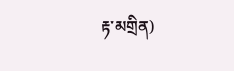རྟ་མགྲིན)